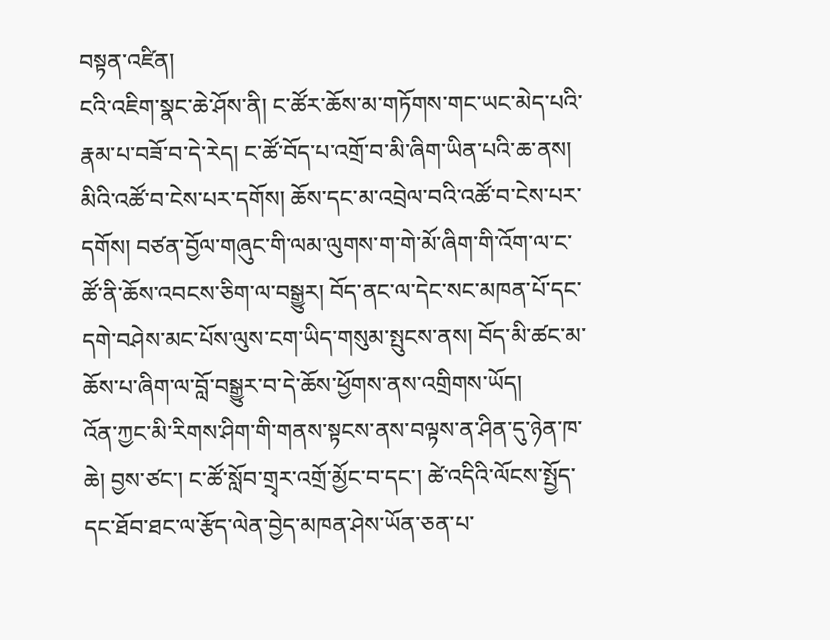བསྟན་འཛིན།
ངའི་འཇིག་སྣང་ཆེ་ཤོས་ནི། ང་ཚོར་ཆོས་མ་གཏོགས་གང་ཡང་མེད་པའི་རྣམ་པ་བཟོ་བ་དེ་རེད། ང་ཚོ་བོད་པ་འགྲོ་བ་མི་ཞིག་ཡིན་པའི་ཆ་ནས། མིའི་འཚོ་བ་ངེས་པར་དགོས། ཆོས་དང་མ་འབྲེལ་བའི་འཚོ་བ་ངེས་པར་དགོས། བཙན་བྱོལ་གཞུང་གི་ལམ་ལུགས་ག་གེ་མོ་ཞིག་གི་འོག་ལ་ང་ཚོ་ནི་ཆོས་འབངས་ཅིག་ལ་བསྒྱུར། བོད་ནང་ལ་དེང་སང་མཁན་པོ་དང་དགེ་བཤེས་མང་པོས་ལུས་ངག་ཡིད་གསུམ་སྤུངས་ནས། བོད་མི་ཚང་མ་ཆོས་པ་ཞིག་ལ་བློ་བསྒྱུར་བ་དེ་ཆོས་ཕྱོགས་ནས་འགྲིགས་ཡོད།
འོན་ཀྱང་མི་རིགས་ཤིག་གི་གནས་སྟངས་ནས་བལྟས་ན་ཤིན་དུ་ཉེན་ཁ་ཆེ། བྱས་ཙང་། ང་ཚོ་སློབ་གྲྭར་འགྲོ་མྱོང་བ་དང་། ཚེ་འདིའི་ལོངས་སྤྱོད་དང་ཐོབ་ཐང་ལ་རྩོད་ལེན་བྱེད་མཁན་ཤེས་ཡོན་ཅན་པ་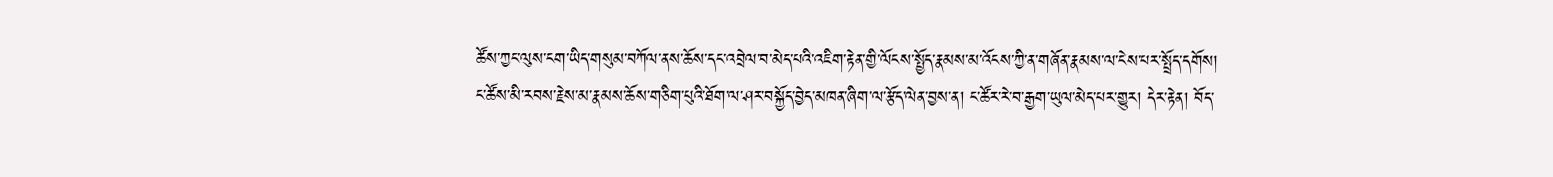ཚོས་ཀྱང་ལུས་ངག་ཡིད་གསུམ་བཀོལ་ནས་ཆོས་དང་འབྲེལ་བ་མེད་པའི་འཇིག་རྟེན་གྱི་ལོངས་སྤྱོད་རྣམས་མ་འོངས་ཀྱི་ན་གཞོན་རྣམས་ལ་ངེས་པར་སྤྲོད་དགོས། ང་ཚོས་མི་རབས་རྗེས་མ་རྣམས་ཆོས་གཅིག་པུའི་ཐོག་ལ་ཤར་བསྐྱོད་བྱེད་མཁན་ཞིག་ལ་རྩོད་ལེན་བྱས་ན། ང་ཚོར་རེ་བ་རྒྱག་ཡུལ་མེད་པར་གྱུར། དེར་རྟེན། བོད་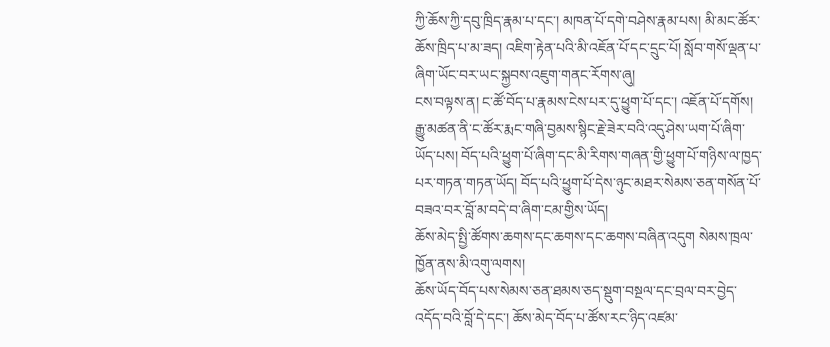ཀྱི་ཆོས་ཀྱི་དབུ་ཁྲིད་རྣམ་པ་དང་། མཁན་པོ་དགེ་བཤེས་རྣམ་པས། མི་མང་ཚོར་ཆོས་ཁྲིད་པ་མ་ཟད། འཇིག་རྟེན་པའི་མི་འཇོན་པོ་དང་དྲུང་པོ། སློབ་གསོ་ལྡན་པ་ཞིག་ཡོང་བར་ཡང་སྐྱབས་འཇུག་གནང་རོགས་ཞུ།
ངས་བལྟས་ན། ང་ཚོ་བོད་པ་རྣམས་ངེས་པར་དུ་ཕྱུག་པོ་དང་། འཇོན་པོ་དགོས། རྒྱུ་མཚན་ནི་ང་ཚོར་རྨང་གཞི་བྱམས་སྙིང་རྗེ་ཟེར་བའི་འདུ་ཤེས་ཡག་པོ་ཞིག་ཡོད་པས། བོད་པའི་ཕྱུག་པོ་ཞིག་དང་མི་རིགས་གཞན་གྱི་ཕྱུག་པོ་གཉིས་ལ་ཁྱད་པར་གཏན་གཏན་ཡོད། བོད་པའི་ཕྱུག་པོ་དེས་ཉུང་མཐར་སེམས་ཅན་གསོན་པོ་བཟའ་བར་བློ་མ་བདེ་བ་ཞིག་ངམ་གྱིས་ཡོད།
ཆོས་མེད་སྤྱི་ཚོགས་ཆགས་དང་ཆགས་དང་ཆགས་བཞིན་འདུག སེམས་ཁྲལ་ཁྱོན་ནས་མི་འགུ་ལགས།
ཆོས་ཡོད་བོད་པས་སེམས་ཅན་ཐམས་ཅད་སྡུག་བསྔལ་དང་བྲལ་བར་བྱེད་འདོད་བའི་བློ་དེ་དང་། ཆོས་མེད་བོད་པ་ཚོས་རང་ཉིད་འཛམ་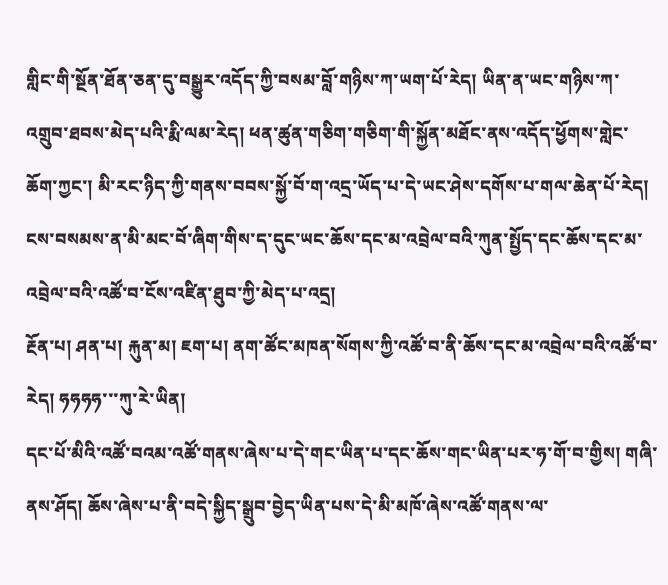གླིང་གི་སྔོན་ཐོན་ཅན་དུ་བསྒྱུར་འདོད་ཀྱི་བསམ་བློ་གཉིས་ཀ་ཡག་པོ་རེད། ཡིན་ན་ཡང་གཉིས་ཀ་འགྲུབ་ཐབས་མེད་པའི་རྨི་ལམ་རེད། ཕན་ཚུན་གཅིག་གཅིག་གི་སྐྱོན་མཐོང་ནས་འདོད་ཕྱོགས་གླེང་ཆོག་ཀྱང་། མི་རང་ཉིད་ཀྱི་གནས་བབས་སྐྱོ་བོ་ག་འདྲ་ཡོད་པ་དེ་ཡང་ཤེས་དགོས་པ་གལ་ཆེན་པོ་རེད།
ངས་བསམས་ན་མི་མང་བོ་ཞིག་གིས་ད་དུང་ཡང་ཆོས་དང་མ་འབྲེལ་བའི་ཀུན་སྤྱོད་དང་ཆོས་དང་མ་འབྲེལ་བའི་འཚོ་བ་ངོས་འཛིན་ཐུབ་ཀྱི་མེད་པ་འདྲ།
རྔོན་པ། ཤན་པ། རྐུན་མ། ཇག་པ། ནག་ཚོང་མཁན་སོགས་ཀྱི་འཚོ་བ་ནི་ཆོས་དང་མ་འབྲེལ་བའི་འཚོ་བ་རེད། ཧཧཧཧ་་་ཀུ་རེ་ཡིན།
དང་པོ་མིའི་འཚོ་བའམ་འཚོ་གནས་ཞེས་པ་དེ་གང་ཡིན་པ་དང་ཆོས་གང་ཡིན་པར་ཧ་གོ་བ་གྱིས། གཞི་ནས་ཤོད། ཆོས་ཞེས་པ་ནི་བདེ་སྐྱིད་སྒྲུབ་བྱེད་ཡིན་པས་དེ་མི་མཁོ་ཞེས་འཚོ་གནས་ལ་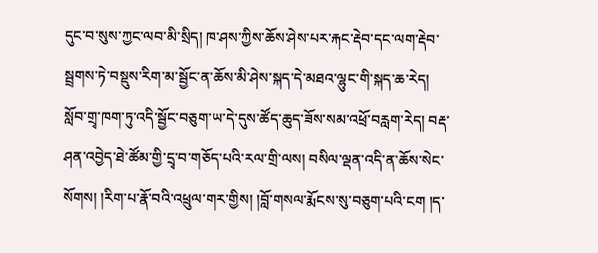དུང་བ་སུས་ཀྱང་ལབ་མི་སྲིད། ཁ་ཤས་ཀྱིས་ཆོས་ཤེས་པར་རྐང་རྡེབ་དང་ལག་རྡེབ་སྦྲགས་ཏེ་བསྡུས་རིག་མ་སྦྱོང་ན་ཆོས་མི་ཤེས་སྐད་དེ་མཐའ་ལྷུང་གི་སྐད་ཆ་རེད། སློབ་གྲྭ་ཁག་ཏུ་འདི་སྦྱོང་བཅུག་ཡ་དེ་དུས་ཚོད་ཆུད་ཟོས་སམ་འཕྲོ་བརླག་རེད། བརྡ་ཤན་འབྱེད་ཐེ་ཚོམ་གྱི་དྲྭ་བ་གཅོད་པའི་རལ་གྲི་ལས། བསིལ་ལྡན་འདི་ན་ཆོས་སེང་སོགས། །རིག་པ་རྣོ་བའི་འཕྲུལ་གར་གྱིས། །བློ་གསལ་རྨོངས་སུ་བཅུག་པའི་ངག །ད་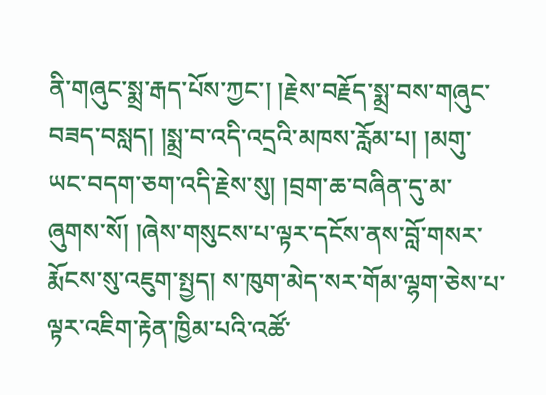ནི་གཞུང་སྨྲ་རྒད་པོས་ཀྱང་། །རྗེས་བརྗོད་སྨྲ་བས་གཞུང་བཟད་བསླད། །སྨྲ་བ་འདི་འདྲའི་མཁས་རློམ་པ། །མགུ་ཡང་བདག་ཅག་འདི་རྗེས་སུ། །བྲག་ཆ་བཞིན་དུ་མ་ཞུགས་སོ། །ཞེས་གསུངས་པ་ལྟར་དངོས་ནས་བློ་གསར་རྨོངས་སུ་འཇུག་སྤྱད། ས་ཁུག་མེད་སར་གོམ་ལྷག་ཅེས་པ་ལྟར་འཇིག་རྟེན་ཁྱིམ་པའི་འཚོ་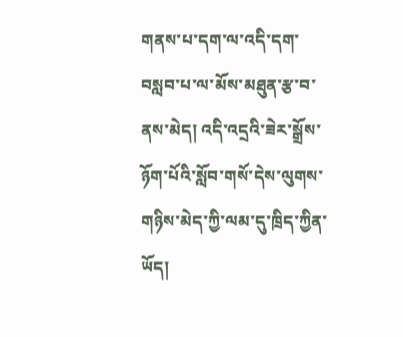གནས་པ་དག་ལ་འདི་དག་བསླབ་པ་ལ་མོས་མཐུན་རྩ་བ་ནས་མེད། འདི་འདྲའི་ཟེར་སྒྲོས་ཉོག་པོའི་སློབ་གསོ་དེས་ལུགས་གཉིས་མེད་ཀྱི་ལམ་དུ་ཁྲིད་ཀྱིན་ཡོད།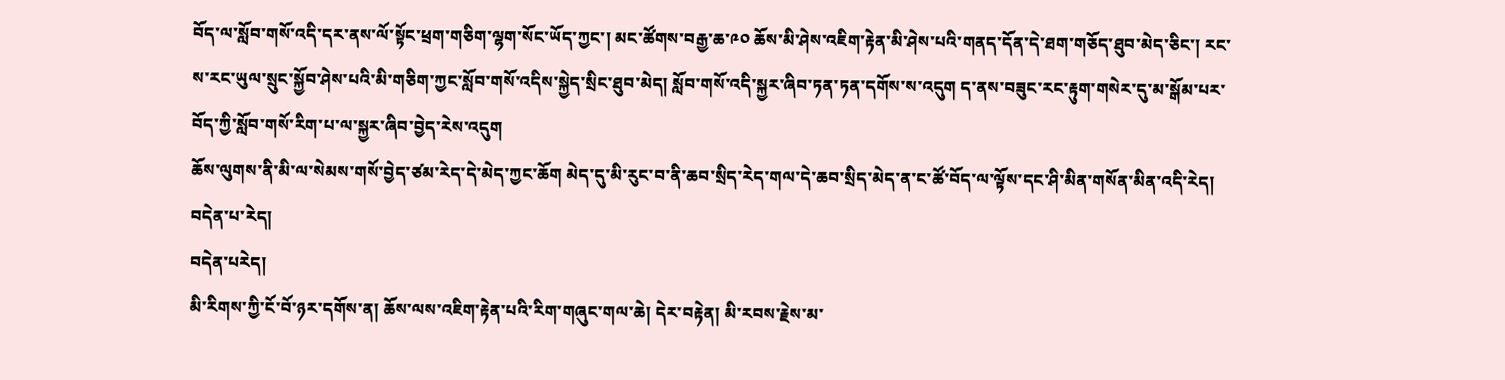བོད་ལ་སློབ་གསོ་འདི་དར་ནས་ལོ་སྟོང་ཕྲག་གཅིག་ལྷག་སོང་ཡོད་ཀྱང་། མང་ཚོགས་བརྒྱ་ཆ་༩༠ ཆོས་མི་ཤེས་འཇིག་རྟེན་མི་ཤེས་པའི་གནད་དོན་དེ་ཐག་གཅོད་ཐུབ་མེད་ཅིང་། རང་ས་རང་ཡུལ་སྲུང་སྐྱོབ་ཤེས་པའི་མི་གཅིག་ཀྱང་སློབ་གསོ་འདིས་སྐྱེད་སྲིང་ཐུབ་མེད། སློབ་གསོ་འདི་སྐྱར་ཞིབ་ཏན་ཏན་དགོས་ས་འདུག ད་ནས་བཟུང་རང་རྟུག་གསེར་དུ་མ་སྒོམ་པར་བོད་ཀྱི་སློབ་གསོ་རིག་པ་ལ་སྐྱར་ཞིབ་བྱེད་རེས་འདུག
ཆོས་ལུགས་ནི་མི་ལ་སེམས་གསོ་བྱེད་ཙམ་རེད་དེ་མེད་ཀྱང་ཆོག མེད་དུ་མི་རུང་བ་ནི་ཆབ་སྲིད་རེད་གལ་དེ་ཆབ་སྲིད་མེད་ན་ང་ཚོ་བོད་ལ་ལྟོས་དང་ཤི་མིན་གསོན་མིན་འདི་རེད།
བདེན་པ་རེད།
བདེན་པརེད།
མི་རིགས་ཀྱི་ངོ་བོ་ཉར་དགོས་ན། ཆོས་ལས་འཇིག་རྟེན་པའི་རིག་གཞུང་གལ་ཆེ། དེར་བརྟེན། མི་རབས་རྗེས་མ་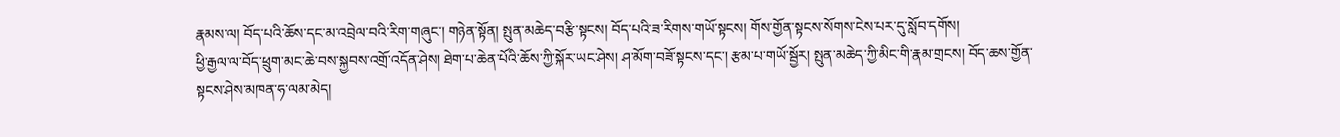རྣམས་ལ། བོད་པའི་ཆོས་དང་མ་འབྲེལ་བའི་རིག་གཞུང་། གཉེན་སྟོན། སྤུན་མཆེད་བརྩི་སྟངས། བོད་པའི་ཟ་རིགས་གཡོ་སྟངས། གོས་གྱོན་སྟངས་སོགས་ངེས་པར་དུ་སློབ་དགོས།
ཕྱི་རྒྱལ་ལ་བོད་ཕྲུག་མང་ཆེ་བས་སྐྱབས་འགྲོ་འདོན་ཤེས། ཐེག་པ་ཆེན་པོའི་ཆོས་ཀྱི་སྐོར་ཡང་ཤེས། ཤ་མོག་བཟོ་སྟངས་དང་། རྩམ་པ་གཡོ་སྦྱོར། སྤུན་མཆེད་ཀྱི་མིང་གི་རྣམ་གྲངས། བོད་ཆས་གྱོན་སྟངས་ཤེས་མཁན་ཧ་ལམ་མེད།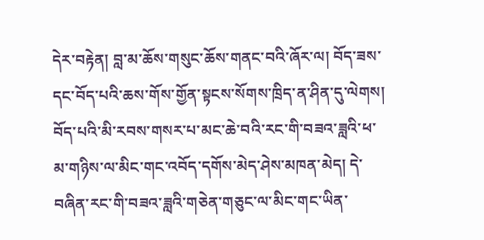དེར་བརྟེན། བླ་མ་ཆོས་གསུང་ཆོས་གནང་བའི་ཞོར་ལ། བོད་ཟས་དང་བོད་པའི་ཆས་གོས་གྱོན་སྟངས་སོགས་ཁྲིད་ན་ཤིན་དུ་ལེགས།
བོད་པའི་མི་རབས་གསར་པ་མང་ཆེ་བའི་རང་གི་བཟའ་ཟླའི་ཕ་མ་གཉིས་ལ་མིང་གང་འབོད་དགོས་མེད་ཤེས་མཁན་མེད། དེ་བཞིན་རང་གི་བཟའ་ཟླའི་གཅེན་གཅུང་ལ་མིང་གང་ཡིན་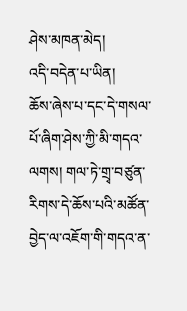ཤེས་མཁན་མེད།
འདི་བདེན་པ་ཡིན།
ཆོས་ཞེས་པ་དང་དེ་གསལ་པོ་ཞིག་ཤེས་ཀྱི་མི་གདའ་ལགས། གལ་ཏེ་གྲྭ་བཙུན་རིགས་དེ་ཆོས་པའི་མཚོན་བྱེད་ལ་འཇོག་གི་གདའ་ན་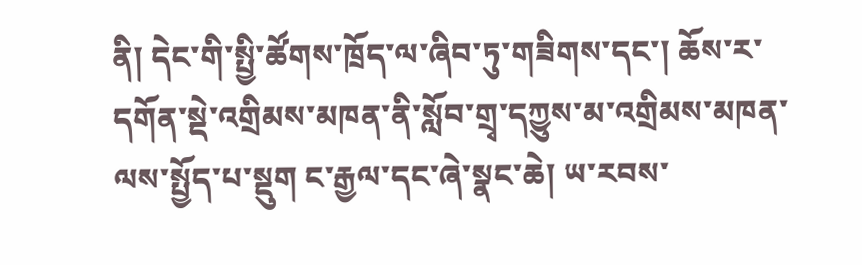ནི། དེང་གི་སྤྱི་ཚོགས་ཁྲོད་ལ་ཞིབ་ཏུ་གཟིགས་དང་། ཆོས་ར་དགོན་སྡེ་འགྲིམས་མཁན་ནི་སློབ་གྲྭ་དཀྱུས་མ་འགྲིམས་མཁན་ལས་སྤྱོད་པ་སྡུག ང་རྒྱལ་དང་ཞེ་སྣང་ཆེ། ཡ་རབས་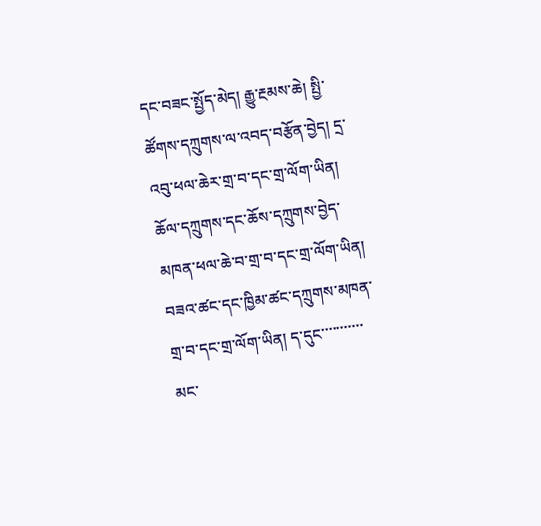དང་བཟང་སྤྱོད་མེད། རྒྱུ་རྔམས་ཆེ། སྤྱི་ཚོགས་དཀྲུགས་ལ་འབད་བརྩོན་བྱེད། དྲ་འབུ་ཕལ་ཆེར་གྲ་བ་དང་གྲ་ལོག་ཡིན། ཆོལ་དཀྲུགས་དང་ཆོས་དཀྲུགས་བྱེད་མཁན་ཕལ་ཆེ་བ་གྲ་བ་དང་གྲ་ལོག་ཡིན། བཟའ་ཚང་དང་ཁྱིམ་ཚང་དཀྲུགས་མཁན་གྲ་བ་དང་གྲ་ལོག་ཡིན། ད་དུང་་་་་་་་་་་མང་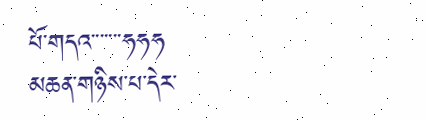པོ་གདའ་་་་་་་ཧཧཧ
མཆན་གཉིས་པ་དེར་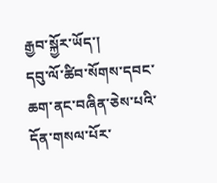རྒྱབ་སྐྱོར་ཡོད་།
དབུ་ལོ་ཚིབ་སོགས་དབང་ཆག་ནང་བཞིན་ཅེས་པའི་དོན་གསལ་པོར་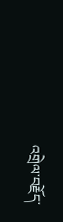འགྲེལ་བརྗོད་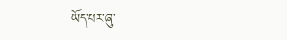ཡོད་པར་ཞུ་